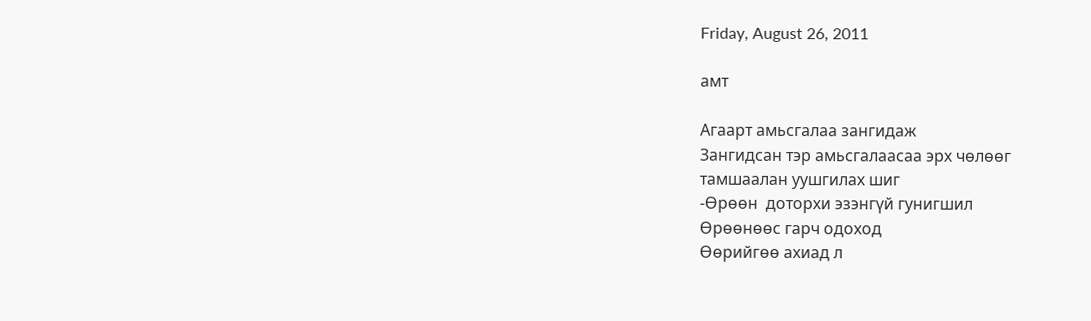Friday, August 26, 2011

амт

Агаарт амьсгалаа зангидаж
Зангидсан тэр амьсгалаасаа эрх чөлөөг
тамшаалан уушгилах шиг
-Өрөөн  доторхи эзэнгүй гунигшил
Өрөөнөөс гарч одоход
Өөрийгөө ахиад л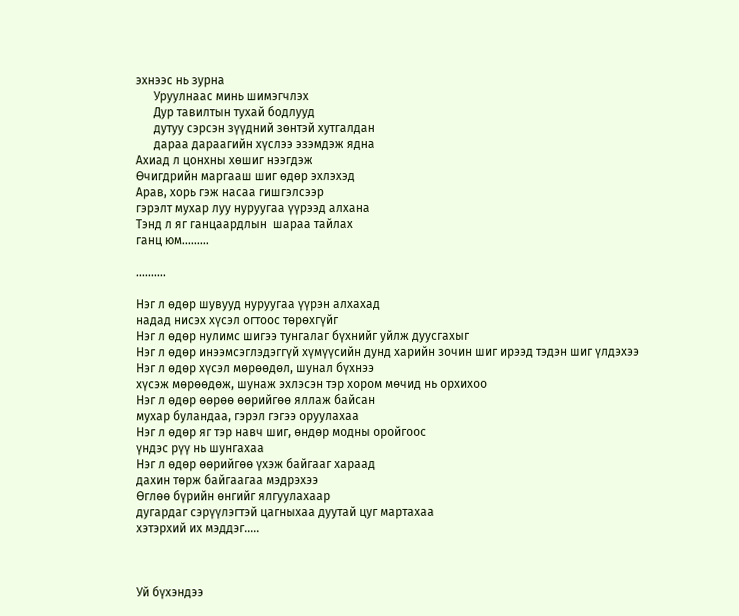эхнээс нь зурна
      Уруулнаас минь шимэгчлэх
      Дур тавилтын тухай бодлууд
      дутуу сэрсэн зүүдний зөнтэй хутгалдан
      дараа дараагийн хүслээ эзэмдэж ядна
Ахиад л цонхны хөшиг нээгдэж
Өчигдрийн маргааш шиг өдөр эхлэхэд
Арав, хорь гэж насаа гишгэлсээр
гэрэлт мухар луу нуруугаа үүрээд алхана
Тэнд л яг ганцаардлын  шараа тайлах
ганц юм.........

..........

Нэг л өдөр шувууд нуруугаа үүрэн алхахад
надад нисэх хүсэл огтоос төрөхгүйг
Нэг л өдөр нулимс шигээ тунгалаг бүхнийг уйлж дуусгахыг
Нэг л өдөр инээмсэглэдэггүй хүмүүсийн дунд харийн зочин шиг ирээд тэдэн шиг үлдэхээ
Нэг л өдөр хүсэл мөрөөдөл, шунал бүхнээ
хүсэж мөрөөдөж, шунаж эхлэсэн тэр хором мөчид нь орхихоо
Нэг л өдөр өөрөө өөрийгөө яллаж байсан
мухар буландаа, гэрэл гэгээ оруулахаа
Нэг л өдөр яг тэр навч шиг, өндөр модны оройгоос
үндэс рүү нь шунгахаа
Нэг л өдөр өөрийгөө үхэж байгааг хараад
дахин төрж байгаагаа мэдрэхээ
Өглөө бүрийн өнгийг ялгуулахаар
дугардаг сэрүүлэгтэй цагныхаа дуутай цуг мартахаа
хэтэрхий их мэддэг.....



Уй бүхэндээ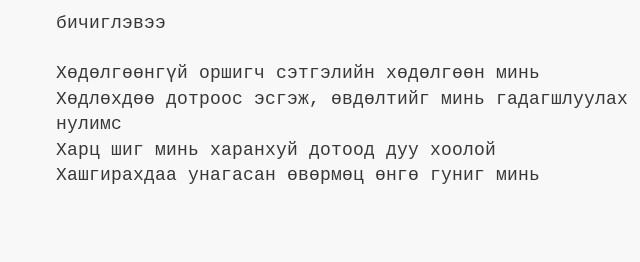бичиглэвээ

Хөдөлгөөнгүй оршигч сэтгэлийн хөдөлгөөн минь
Хөдлөхдөө дотроос эсгэж, өвдөлтийг минь гадагшлуулах нулимс
Харц шиг минь харанхуй дотоод дуу хоолой
Хашгирахдаа унагасан өвөрмөц өнгө гуниг минь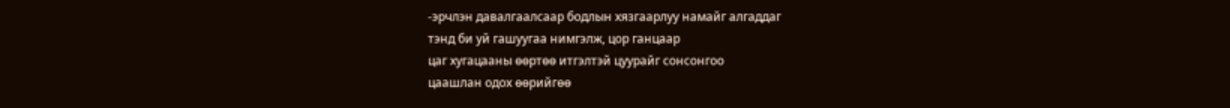-эрчлэн давалгаалсаар бодлын хязгаарлуу намайг алгаддаг
тэнд би уй гашуугаа нимгэлж, цор ганцаар
цаг хугацааны өөртөө итгэлтэй цуурайг сонсонгоо
цаашлан одох өөрийгөө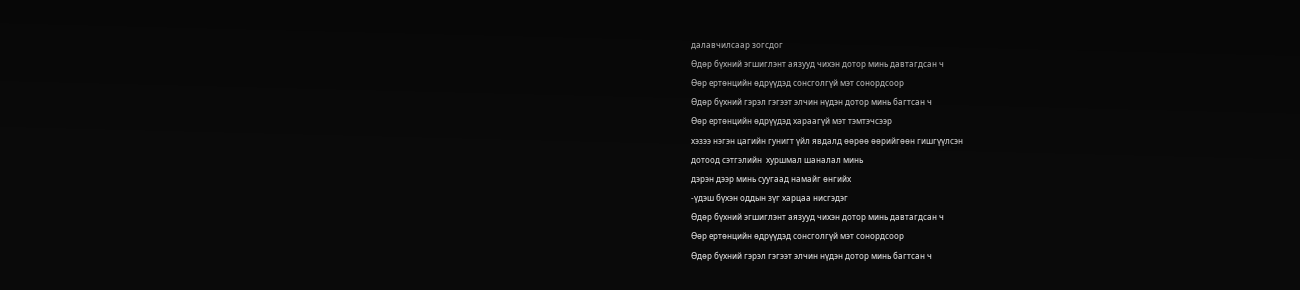далавчилсаар зогсдог
Өдөр бүхний эгшиглэнт аязууд чихэн дотор минь давтагдсан ч
Өөр ертөнцийн өдрүүдэд сонсголгүй мэт сонордсоор
Өдөр бүхний гэрэл гэгээт элчин нүдэн дотор минь багтсан ч
Өөр ертөнцийн өдрүүдэд хараагүй мэт тэмтэчсээр
хэзээ нэгэн цагийн гунигт үйл явдалд өөрөө өөрийгөөн гишгүүлсэн
дотоод сэтгэлийн  хуршмал шаналал минь
дэрэн дээр минь суугаад намайг өнгийх
-үдэш бүхэн оддын зүг харцаа нисгэдэг
Өдөр бүхний эгшиглэнт аязууд чихэн дотор минь давтагдсан ч
Өөр ертөнцийн өдрүүдэд сонсголгүй мэт сонордсоор
Өдөр бүхний гэрэл гэгээт элчин нүдэн дотор минь багтсан ч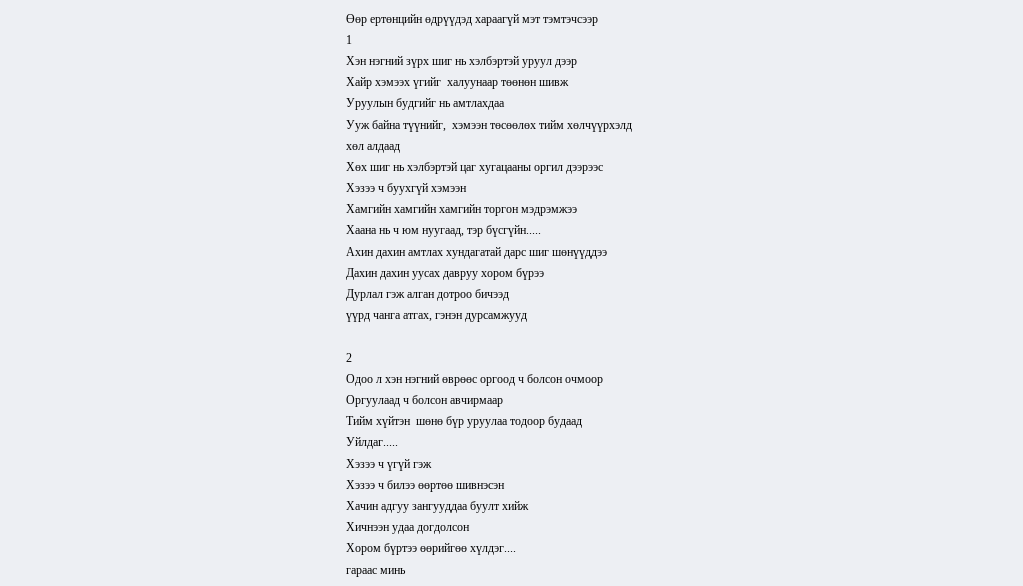Өөр ертөнцийн өдрүүдэд хараагүй мэт тэмтэчсээр
1
Хэн нэгний зүрх шиг нь хэлбэртэй уруул дээр
Хайр хэмээх үгийг  халуунаар төөнөн шивж
Уруулын будгийг нь амтлахдаа
Ууж байна түүнийг,  хэмээн төсөөлөх тийм хөлчүүрхэлд
хөл алдаад
Хөх шиг нь хэлбэртэй цаг хугацааны оргил дээрээс
Хэзээ ч буухгүй хэмээн
Хамгийн хамгийн хамгийн торгон мэдрэмжээ
Хаана нь ч юм нуугаад, тэр бүсгүйн.....
Ахин дахин амтлах хундагатай дарс шиг шөнүүддээ
Дахин дахин уусах давруу хором бүрээ
Дурлал гэж алган дотроо бичээд
үүрд чанга атгах, гэнэн дурсамжууд

2
Одоо л хэн нэгний өврөөс оргоод ч болсон очмоор
Оргуулаад ч болсон авчирмаар
Тийм хүйтэн  шөнө бүр уруулаа тодоор будаад
Уйлдаг.....
Хэзээ ч үгүй гэж
Хэзээ ч билээ өөртөө шивнэсэн
Хачин адгуу зангууддаа буулт хийж
Хичнээн удаа догдолсон
Хором бүртээ өөрийгөө хүлдэг....
гараас минь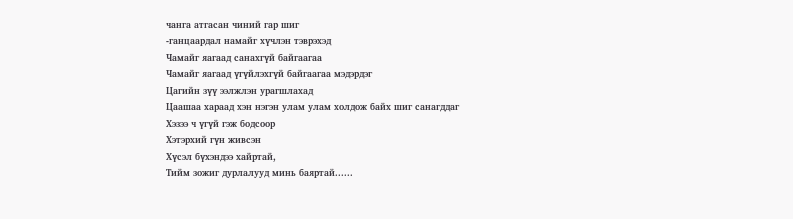чанга атгасан чиний гар шиг
-ганцаардал намайг хүчлэн тэврэхэд
Чамайг яагаад санахгүй байгаагаа
Чамайг яагаад үгүйлэхгүй байгаагаа мэдэрдэг
Цагийн зүү ээлжлэн урагшлахад
Цаашаа хараад хэн нэгэн улам улам холдож байх шиг санагддаг
Хэзээ ч үгүй гэж бодсоор
Хэтэрхий гүн живсэн
Хүсэл бүхэндээ хайртай,
Тийм зожиг дурлалууд минь баяртай......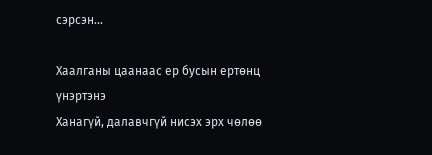сэрсэн...

Хаалганы цаанаас ер бусын ертөнц үнэртэнэ
Ханагүй, далавчгүй нисэх эрх чөлөө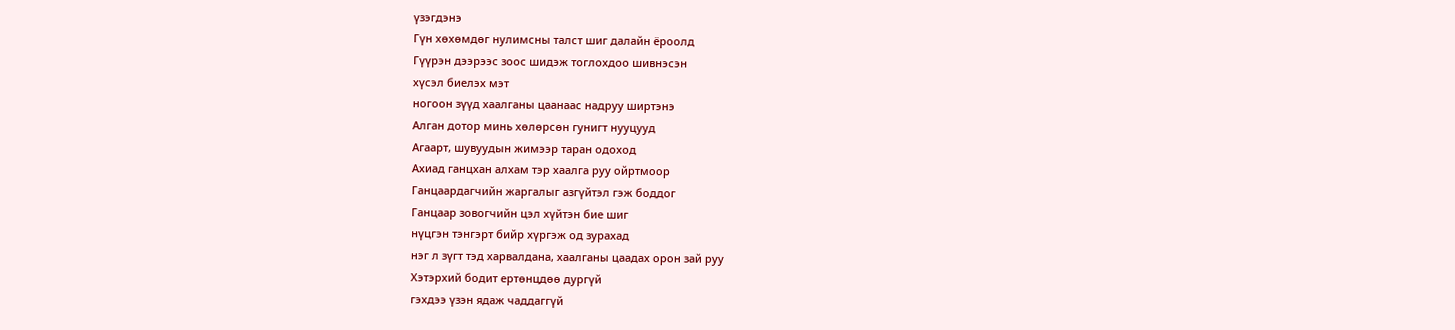үзэгдэнэ
Гүн хөхөмдөг нулимсны талст шиг далайн ёроолд
Гүүрэн дээрээс зоос шидэж тоглохдоо шивнэсэн
хүсэл биелэх мэт
ногоон зүүд хаалганы цаанаас надруу ширтэнэ
Алган дотор минь хөлөрсөн гунигт нууцууд
Агаарт, шувуудын жимээр таран одоход
Ахиад ганцхан алхам тэр хаалга руу ойртмоор
Ганцаардагчийн жаргалыг азгүйтэл гэж боддог
Ганцаар зовогчийн цэл хүйтэн бие шиг
нүцгэн тэнгэрт бийр хүргэж од зурахад
нэг л зүгт тэд харвалдана, хаалганы цаадах орон зай руу
Хэтэрхий бодит ертөнцдөө дургүй
гэхдээ үзэн ядаж чаддаггүй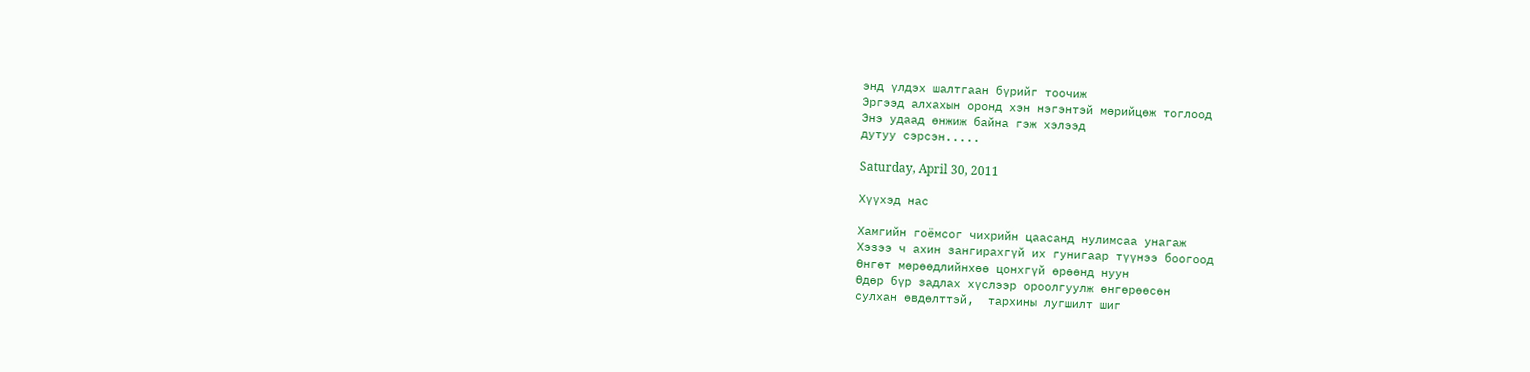энд үлдэх шалтгаан бүрийг тоочиж
Эргээд алхахын оронд хэн нэгэнтэй мөрийцөж тоглоод
Энэ удаад өнжиж байна гэж хэлээд
дутуу сэрсэн.....

Saturday, April 30, 2011

Хүүхэд нас

Хамгийн гоёмсог чихрийн цаасанд нулимсаа унагаж
Хэзээ ч ахин зангирахгүй их гунигаар түүнээ боогоод
Өнгөт мөрөөдлийнхөө цонхгүй өрөөнд нуун
Өдөр бүр задлах хүслээр ороолгуулж өнгөрөөсөн
сулхан өвдөлттэй,  тархины лугшилт шиг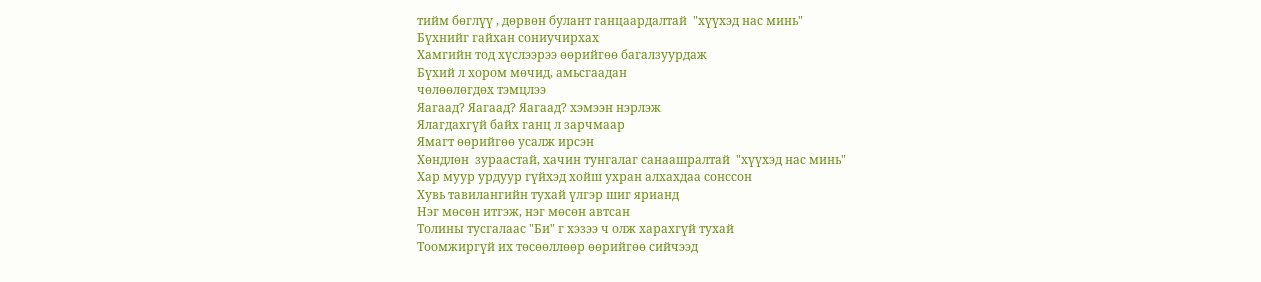тийм бөглүү , дөрвөн булант ганцаардалтай  "хүүхэд нас минь"
Бүхнийг гайхан сониучирхах
Хамгийн тод хүслээрээ өөрийгөө багалзуурдаж
Бүхий л хором мөчид, амьсгаадан
чөлөөлөгдөх тэмцлээ
Яагаад? Яагаад? Яагаад? хэмээн нэрлэж
Ялагдахгүй байх ганц л зарчмаар
Ямагт өөрийгөө усалж ирсэн
Хөндлөн  зураастай, хачин тунгалаг санаашралтай  "хүүхэд нас минь"
Хар муур урдуур гүйхэд хойш ухран алхахдаа сонссон
Хувь тавилангийн тухай үлгэр шиг ярианд
Нэг мөсөн итгэж, нэг мөсөн автсан
Толины тусгалаас "Би" г хэзээ ч олж харахгүй тухай
Тоомжиргүй их төсөөллөөр өөрийгөө сийчээд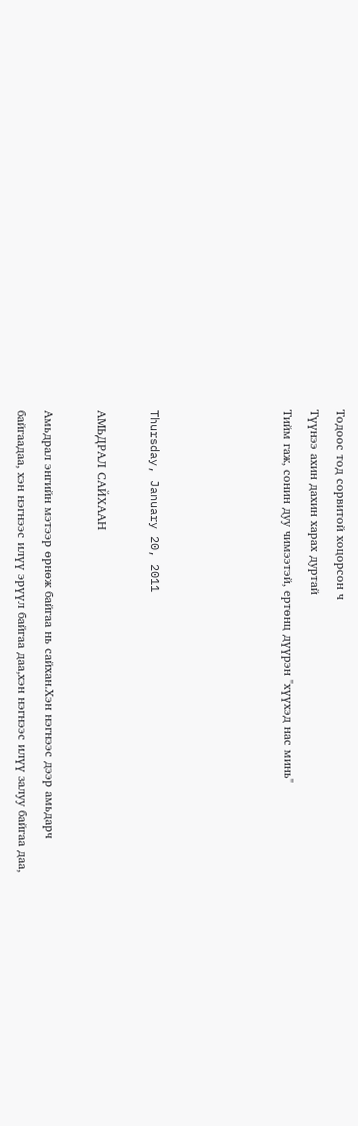Тодоос тод сорвитой хоцорсон ч
Түүнээ ахин дахин харах дуртай
Тийм гаж, сонин дуу чимээтэй, ертөнц дүүрэн "хүүхэд нас минь"




Thursday, January 20, 2011

АМЬДРАЛ САЙХААН

Амьдрал энгийн мэтээр өрнөж байгаа нь сайхан.Хэн нэгнээс дээр амьдарч байгаадаа, хэн нэгнээс илүү эрүүл байгаа даа,хэн нэгнээс илүү залуу байгаа даа,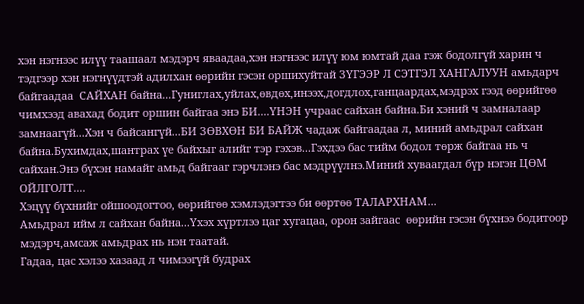хэн нэгнээс илүү таашаал мэдэрч яваадаа,хэн нэгнээс илүү юм юмтай даа гэж бодолгүй харин ч тэдгээр хэн нэгнүүдтэй адилхан өөрийн гэсэн оршихуйтай ЗҮГЭЭР Л СЭТГЭЛ ХАНГАЛУУН амьдарч байгаадаа  САЙХАН байна...Гуниглах,уйлах,өвдөх,инээх,догдлох,ганцаардах,мэдрэх гээд өөрийгөө чимхээд авахад бодит оршин байгаа энэ БИ....ҮНЭН учраас сайхан байна.Би хэний ч замналаар замнаагүй...Хэн ч байсангүй...БИ ЗӨВХӨН БИ БАЙЖ чадаж байгаадаа л, миний амьдрал сайхан байна.Бухимдах,шантрах үе байхыг алийг тэр гэхэв...Гэхдээ бас тийм бодол төрж байгаа нь ч сайхан.Энэ бүхэн намайг амьд байгааг гэрчлэнэ бас мэдрүүлнэ.Миний хуваагдал бүр нэгэн ЦӨМ ОЙЛГОЛТ....
Хэцүү бүхнийг ойшоодогтоо, өөрийгөө хэмлэдэгтээ би өөртөө ТАЛАРХНАМ...
Амьдрал ийм л сайхан байна...Үхэх хүртлээ цаг хугацаа, орон зайгаас  өөрийн гэсэн бүхнээ бодитоор мэдэрч,амсаж амьдрах нь нэн таатай.
Гадаа, цас хэлээ хазаад л чимээгүй будрах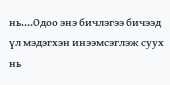нь....Одоо энэ бичлэгээ бичээд үл мэдэгхэн инээмсэглэж суух нь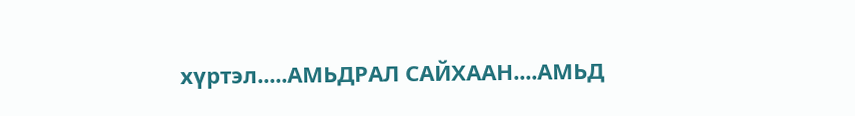хүртэл.....АМЬДРАЛ САЙХААН....АМЬД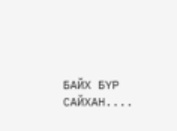БАЙХ БҮР САЙХАН....